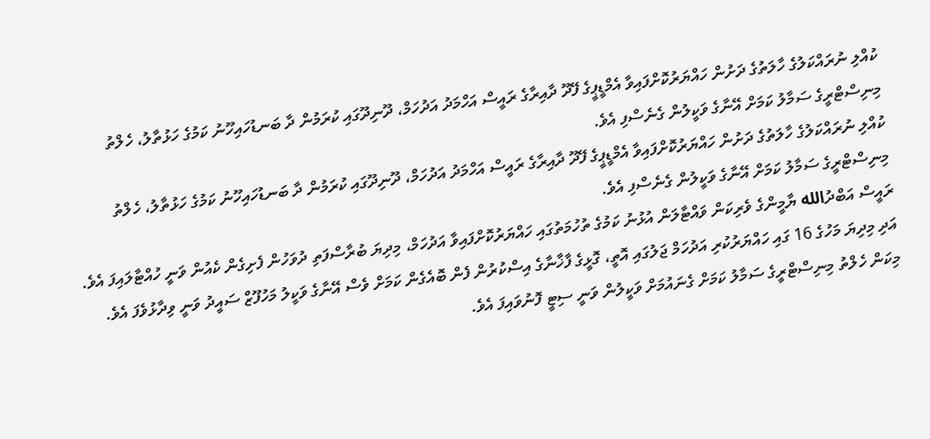ކުއްލި ނުރައްކަލުގެ ހާލަތުގެ ދަށުން ހައްޔަރުކޮށްފައިވާ އެމްޑީޕީގެ ފޭދޫ ދާއިރާގެ ރައީސް އަހްމަދު އަދުހަމް، ދޫނިދޫގައި ކުރަމުން ދާ ބަނޑުހައިހޫނު ކަމުގެ ހަޅުތާލު، ހެލްތު މިނިސްޓްރީގެ ސަމާލު ކަމަށް އޭނާގެ ވަކީލުން ގެނެސްފި އެވެ.
ކުއްލި ނުރައްކަލުގެ ހާލަތުގެ ދަށުން ހައްޔަރުކޮށްފައިވާ އެމްޑީޕީގެ ފޭދޫ ދާއިރާގެ ރައީސް އަހްމަދު އަދުހަމް، ދޫނިދޫގައި ކުރަމުން ދާ ބަނޑުހައިހޫނު ކަމުގެ ހަޅުތާލު، ހެލްތު މިނިސްޓްރީގެ ސަމާލު ކަމަށް އޭނާގެ ވަކީލުން ގެނެސްފި އެވެ.
ރައީސް އަބްދުالله ޔާމީންގެ ވެރިކަން ވައްޓާލަން އުޅުނު ކަމުގެ ތުހުމަތުގައި ހައްޔަރުކޮށްފައިވާ އަދުހަމް، މިދިޔަ ބުރާސްފަތި ދުވަހުން ފެށިގެން ކެއުން ވަނީ ހުއްޓާލައިފަ އެވެ. އަދި މިދިޔަ މަހުގެ 16 ގައި ހައްޔަރުކުރި އަދުހަމް ޖަލުގައި އޮތީ، ގޮޅީގެ ފާޚާނާގެ އިސްކުރުން ފެން ބޮއެގެން ކަމަށް ވެސް އޭނާގެ ވަކީލު މަހުފޫޒް ސައީދު ވަނީ ވިދާޅުވެފަ އެވެ.
މިކަން ހެލްތު މިނިސްޓްރީގެ ސަމާލު ކަމަށް ގެނައުމަށް ވަކީލުން ވަނީ ސިޓީ ފޮނުވައިފަ އެވެ.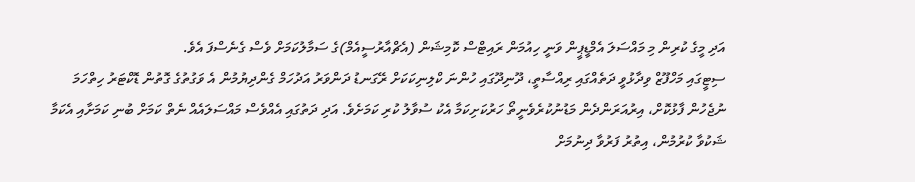އަދި މީގެ ކުރިން މި މައްސަލަ އެމްޑީޕީން ވަނީ ހިއުމަން ރައިޓްސް ކޮމިޝަން (އެޗްއާރުސީއެމް)ގެ ސަމާލުކަމަށް ވެސް ގެނެސްފަ އެވެ.
ސިޓީގައި މަހްފޫޒް ވިދާޅުވީ ދަތެއްގައި ރިއްސާތީ، ދޫނިދޫގައި ހުންނަ ކްލިނިކަކަށް ރޭގަނޑު ދަންވަރު އަދުހަމް ގެންދިޔުމުން އެ ވަގުތުގެ ގޮތުން ޑޮކްޓަރު ހިތްހަމަ ނުޖެހުން ފާޅުކޮށް، އިރުއަރަންދެން މަޑުނުކުރެވެނީތޯ ހަރުކަށިކަމާ އެކު ސުވާލު ކުރި ކަމަށެވެ. އަދި ދަތުގައި އެއްވެސް މައްސަލައެއް ނެތް ކަމަށް ބުނި ކަމަށާއި އެކަމާ ޝަކުވާ ކުރުމުން، އިތުރު ފަރުވާ ދިނުމަށް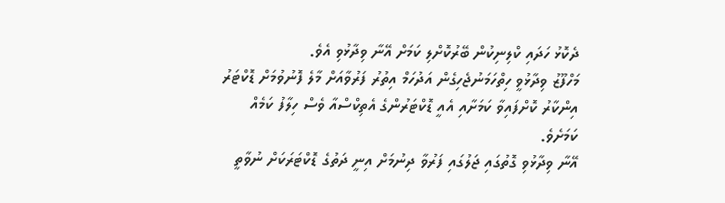ދެކޮޅު ހަދައި ކްލިނިކުން ބޭރުކޮށްލި ކަމަށް އޭނާ ވިދާޅުވި އެވެ.
މަހްފޫޒު ވިދާޅުވީ ހިތްހަމަނުޖެހިގެން އަދުހަމް އިތުރު ފަރުވާއަށް މާލެ ފޮނުވުމަށް ޑޮކްޓަރު އިންކާރު ކޮށްފައިވާ ކަމަށާއި އެއީ ޑޮކްޓަރުންގެ އެތިކްސްއާ ވެސް ހިލާފު ކަމެއް ކަމަށެވެ.
އޭނާ ވިދާޅުވި ގޮތުގައި ޖަލުގައި ފަރުވާ ދިނުމަށް އިނީ ދަތުގެ ޑޮކްޓަރަކަށް ނުވާތީ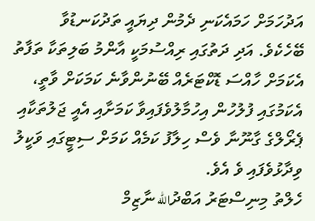އަދުހަމަށް ހަމައެކަނި ދެމުން ދިޔައީ ތަދުކަނޑުވާ ބޭހެކެވެ. އަދި ދަތުގައި ރިއްސުމަކީ އާންމު ބަލިތަކާ ތަފާތު އެކަމަށް ހާއްސަ ޑޮކްޓަރެއް ބޭނުންވާނެ ކަމަކަށް ވާތީ، އެކަމުގައި ފުލުހުން އިހުމާލުވެފައިވާ ކަމަށާއި އެއީ ޖަލުތަކާއި ޕެރޯލްގެ ގާނޫނާ ވެސް ހިލާފު ކަމެއް ކަމަށް ސިޓީގައި ވަކީލު ވިދާޅުވެފައި ވެ އެވެ.
ހެލްތު މިނިސްޓަރު އަބްދުالله ނާޒިމް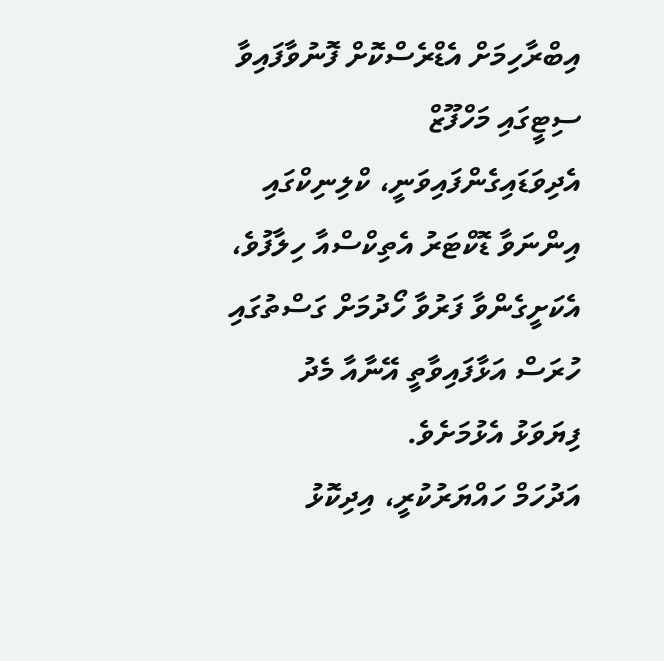އިބްރާހިމަށް އެޑްރެސްކޮށް ފޮނުވާފައިވާ ސިޓީގައި މަހްފޫޒް އެދިވަޑައިގެންފައިވަނީ، ކްލިނިކްގައި އިންނަވާ ޑޮކްޓަރު އެތިކްސްއާ ހިލާފުވެ، އެކަށީގެންވާ ފަރުވާ ހޯދުމަށް ގަސްތުގައި ހުރަސް އަޅާފައިވާތީ އޭނާއާ މެދު ފިޔަވަޅު އެޅުމަށެވެ.
އަދުހަމް ހައްޔަރުކުރީ، އިދިކޮޅު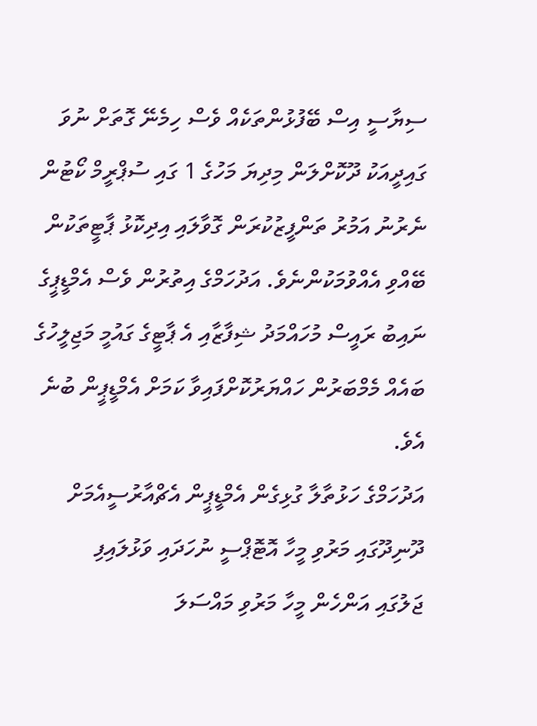ސިޔާސީ އިސް ބޭފުޅުންތަކެއް ވެސް ހިމެނޭ ގޮތަށް ނުވަ ގައިދީއަކު ދޫކޮށްލަން މިދިޔަ މަހުގެ 1 ގައި ސުޕްރީމް ކޯޓުން ނެރުނު އަމުރު ތަންފީޒުކުރަން ގޮވާލައި އިދިކޮޅު ޕާޓީތަކުން ބޭއްވި އެއްވުމަކުންނެވެ. އަދުހަމްގެ އިތުރުން ވެސް އެމްޑީޕީގެ ނައިބު ރައީސް މުހައްމަދު ޝިފާޒާއި އެ ޕާޓީގެ ގައުމީ މަޖިލީހުގެ ބައެއް މެމްބަރުން ހައްޔަރުކޮށްފައިވާ ކަމަށް އެމްޑީޕީން ބުނެ އެވެ.
އަދުހަމްގެ ހަޅުތާލާ ގުޅިގެން އެމްޑީޕީން އެޗްއާރުސީއެމަށް
ދޫނިދޫގައި މަރުވި މީހާ އޮޓޮޕްސީ ނުހަދައި ވަޅުލައިފި
ޖަލުގައި އަންހެން މީހާ މަރުވި މައްސަލަ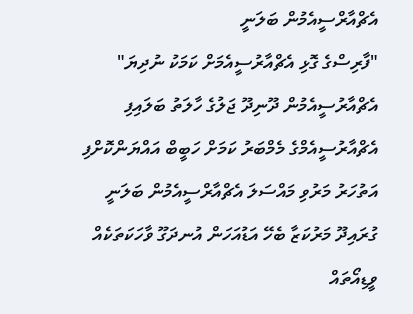އެޗްއާރްސީއެމުން ބަލަނީ
"ފާރިސްގެ ގޮޅި އެޗްއާރުސީއެމަށް ކަމަކު ނުދިޔަ"
އެޗްއާރުސީއެމުން ދޫނިދޫ ޖަލުގެ ހާލަތު ބަލައިފި
އެޗްއާރުސީއެމްގެ މެމްބަރު ކަމަށް ހަބީބް އައްޔަންކޮށްފި
އަތުހަރު މަރުވި މައްސަލަ އެޗްއާރްސީއެމުން ބަލަނީ
ގުރައިދޫ މަރުކަޒާ ބެހޭ އަޑުއަހަން އުނދަގޫ ވާހަކަތަކެއް
ވީޑިއޯތައް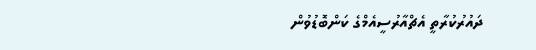ދައުރުކުރާތީ އެޗްއާރުސީއެމްގެ ކަންބޮޑުވުން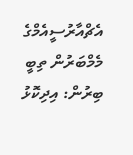އެޗްއާރުސީއެމްގެ މެމްބަރުން ތިބީ ބިރުން: އިދިކޮޅު